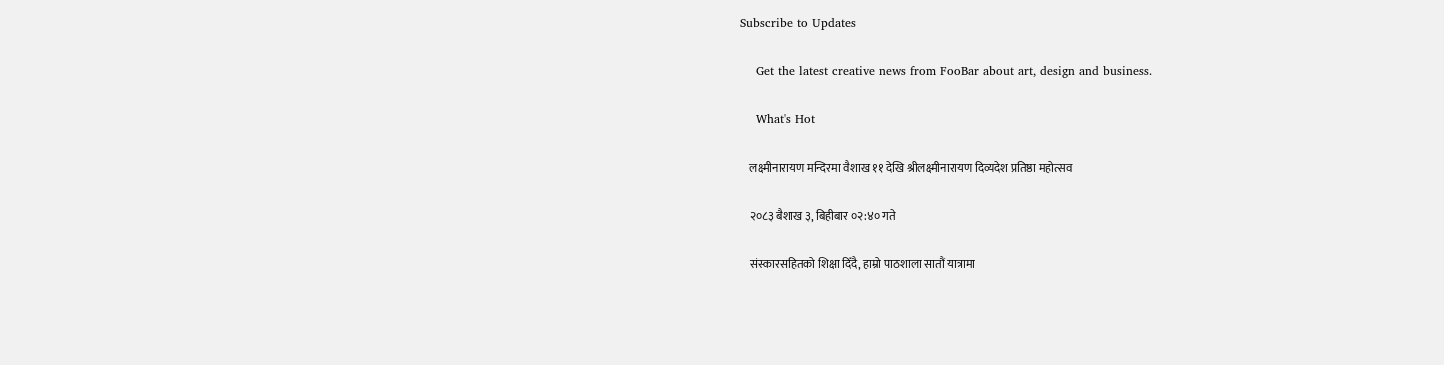Subscribe to Updates

    Get the latest creative news from FooBar about art, design and business.

    What's Hot

    लक्ष्मीनारायण मन्दिरमा वैशाख ११ देखि श्रीलक्ष्मीनारायण दिव्यदेश प्रतिष्ठा महोत्सव

    २०८३ बैशाख ३, बिहीबार ०२:४० गते

    संस्कारसहितको शिक्षा दिँदै, हाम्रो पाठशाला सातौं यात्रामा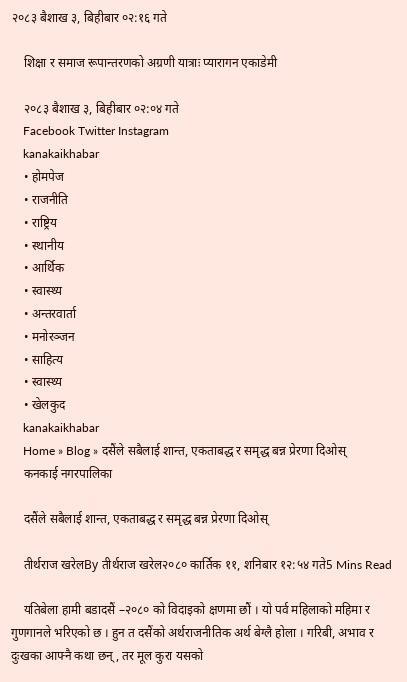२०८३ बैशाख ३, बिहीबार ०२:१६ गते

    शिक्षा र समाज रूपान्तरणको अग्रणी यात्राः प्यारागन एकाडेमी

    २०८३ बैशाख ३, बिहीबार ०२:०४ गते
    Facebook Twitter Instagram
    kanakaikhabar
    • होमपेज
    • राजनीति
    • राष्ट्रिय
    • स्थानीय
    • आर्थिक
    • स्वास्थ्य
    • अन्तरवार्ता
    • मनोरञ्जन
    • साहित्य
    • स्वास्थ्य
    • खेलकुद
    kanakaikhabar
    Home » Blog » दसैंले सबैलाई शान्त, एकताबद्ध र समृद्ध बन्न प्रेरणा दिओस्
    कनकाई नगरपालिका

    दसैंले सबैलाई शान्त, एकताबद्ध र समृद्ध बन्न प्रेरणा दिओस्

    तीर्थराज खरेलBy तीर्थराज खरेल२०८० कार्तिक ११, शनिबार १२:५४ गते5 Mins Read

    यतिबेला हामी बडादसैं –२०८० को विदाइको क्षणमा छौं । यो पर्व महिलाको महिमा र गुणगानले भरिएको छ । हुन त दसैंको अर्थराजनीतिक अर्थ बेग्लै होला । गरिबी, अभाव र दुःखका आफ्नै कथा छन्, तर मूल कुरा यसको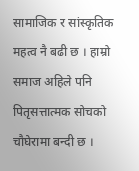सामाजिक र सांस्कृतिक महत्व नै बढी छ । हाम्रो समाज अहिले पनि पितृसत्तात्मक सोचको चौघेरामा बन्दी छ ।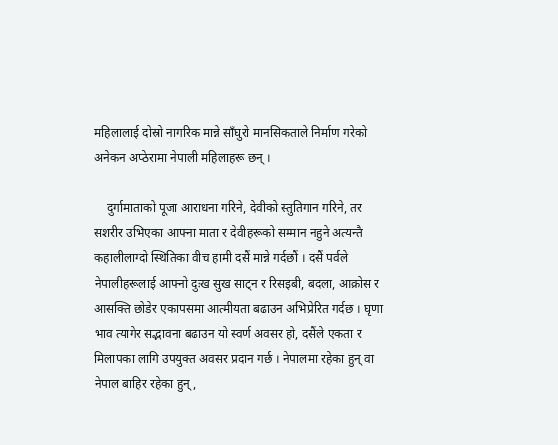महिलालाई दोस्रो नागरिक मान्ने साँघुरो मानसिकताले निर्माण गरेको अनेकन अप्ठेरामा नेपाली महिलाहरू छन् ।

    दुर्गामाताको पूजा आराधना गरिने, देवीको स्तुतिगान गरिने, तर सशरीर उभिएका आफ्ना माता र देवीहरूको सम्मान नहुने अत्यन्तै कहालीलाग्दो स्थितिका वीच हामी दसैं मान्ने गर्दछौं । दसैं पर्वले नेपालीहरूलाई आफ्नो दुःख सुख साट्न र रिसइबी, बदला, आक्रोस र आसक्ति छोडेर एकापसमा आत्मीयता बढाउन अभिप्रेरित गर्दछ । घृणा भाव त्यागेर सद्भावना बढाउन यो स्वर्ण अवसर हो, दसैंले एकता र मिलापका लागि उपयुक्त अवसर प्रदान गर्छ । नेपालमा रहेका हुन् वा नेपाल बाहिर रहेका हुन्,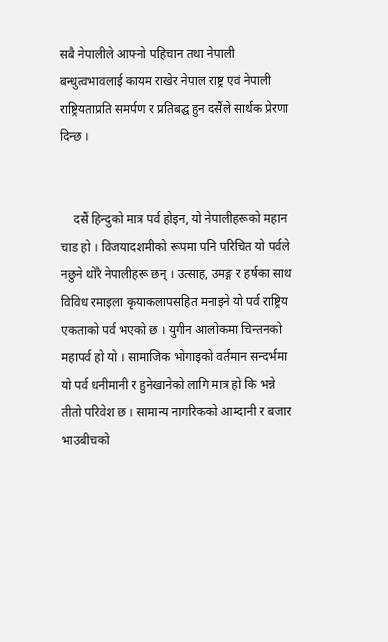सबै नेपालीले आफ्नो पहिचान तथा नेपाली बन्धुत्वभावलाई कायम राखेर नेपाल राष्ट्र एवं नेपाली राष्ट्रियताप्रति समर्पण र प्रतिबद्घ हुन दसैंले सार्थक प्रेरणा दिन्छ ।


    दसैं हिन्दुको मात्र पर्व होइन, यो नेपालीहरूको महान चाड हो । विजयादशमीको रूपमा पनि परिचित यो पर्वले नछुने थोरै नेपालीहरू छन् । उत्साह, उमङ्ग र हर्षका साथ विविध रमाइला कृयाकलापसहित मनाइने यो पर्व राष्ट्रिय एकताको पर्व भएको छ । युगीन आलोकमा चिन्तनको महापर्व हो यो । सामाजिक भोगाइको वर्तमान सन्दर्भमा यो पर्व धनीमानी र हुनेखानेको लागि मात्र हो कि भन्ने तीतो परिवेश छ । सामान्य नागरिकको आम्दानी र बजार भाउबीचको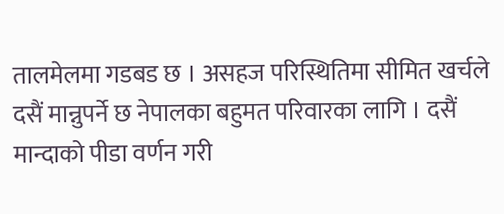तालमेलमा गडबड छ । असहज परिस्थितिमा सीमित खर्चले दसैं मान्नुपर्ने छ नेपालका बहुमत परिवारका लागि । दसैं मान्दाको पीडा वर्णन गरी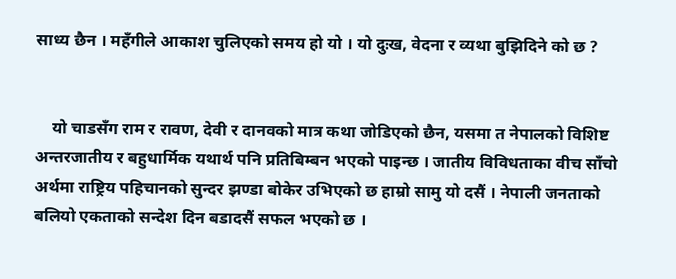साध्य छैन । महँगीले आकाश चुलिएको समय हो यो । यो दुःख, वेदना र व्यथा बुझिदिने को छ ?


    यो चाडसँग राम र रावण, देवी र दानवको मात्र कथा जोडिएको छैन, यसमा त नेपालको विशिष्ट अन्तरजातीय र बहुधार्मिक यथार्थ पनि प्रतिबिम्बन भएको पाइन्छ । जातीय विविधताका वीच साँचो अर्थमा राष्ट्रिय पहिचानको सुन्दर झण्डा बोकेर उभिएको छ हाम्रो सामु यो दसैं । नेपाली जनताको बलियो एकताको सन्देश दिन बडादसैं सफल भएको छ ।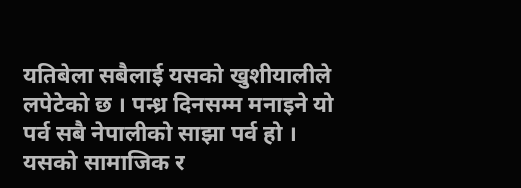यतिबेला सबैलाई यसको खुशीयालीले लपेटेको छ । पन्ध्र दिनसम्म मनाइने यो पर्व सबै नेपालीको साझा पर्व हो । यसको सामाजिक र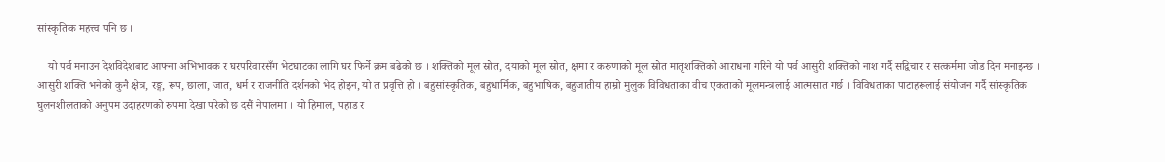सांस्कृतिक महत्त्व पनि छ ।

    यो पर्व मनाउन देशविदेशबाट आफ्ना अभिभावक र घरपरिवारसँग भेटघाटका लागि घर फिर्ने क्रम बढेको छ । शक्तिको मूल स्रोत, दयाको मूल स्रोत, क्षमा र करुणाको मूल स्रोत मातृशक्तिको आराधना गरिने यो पर्व आसुरी शक्तिको नाश गर्दै सद्विचार र सत्कर्ममा जोड दिन मनाइन्छ । आसुरी शक्ति भनेको कुनै क्षेत्र, रङ्ग, रूप, छाला, जात, धर्म र राजनीति दर्शनको भेद होइन, यो त प्रवृत्ति हो । बहुसांस्कृतिक, बहुधार्मिक, बहुभाषिक, बहुजातीय हाम्रो मुलुक विविधताका वीच एकताको मूलमन्त्रलाई आत्मसात गर्छ । विविधताका पाटाहरूलाई संयोजन गर्दै सांस्कृतिक घुलनशीलताको अनुपम उदाहरणको रुपमा देखा परेको छ दसैं नेपालमा । यो हिमाल, पहाड र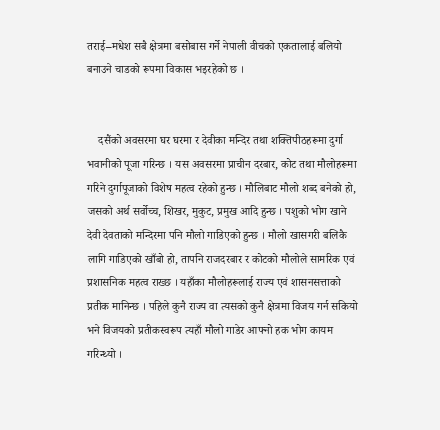तराई–मधेश सबै क्षेत्रमा बसोबास गर्ने नेपाली वीचको एकतालाई बलियो बनाउने चाडको रूपमा विकास भइरहेको छ ।


    दसैंको अवसरमा घर घरमा र देवीका मन्दिर तथा शक्तिपीठहरूमा दुर्गा भवानीको पूजा गरिन्छ । यस अवसरमा प्राचीन दरबार, कोट तथा मौलोहरूमा गरिने दुर्गापूजाको विशेष महत्व रहेको हुन्छ । मौलिबाट मौलो शब्द बनेको हो, जसको अर्थ सर्वोच्च, शिखर, मुकुट, प्रमुख आदि हुन्छ । पशुको भोग खाने देवी देवताको मन्दिरमा पनि मौलो गाडिएको हुन्छ । मौलो खासगरी बलिकै लागि गाडिएको खाँबो हो, तापनि राजदरबार र कोटको मौलोले सामरिक एवं प्रशासनिक महत्व राख्छ । यहाँका मौलोहरूलाई राज्य एवं शासनसत्ताको प्रतीक मानिन्छ । पहिले कुनै राज्य वा त्यसको कुनै क्षेत्रमा विजय गर्न सकियो भने विजयको प्रतीकस्वरूप त्यहाँ मौलो गाडेर आफ्नो हक भोग कायम गरिन्थ्यो ।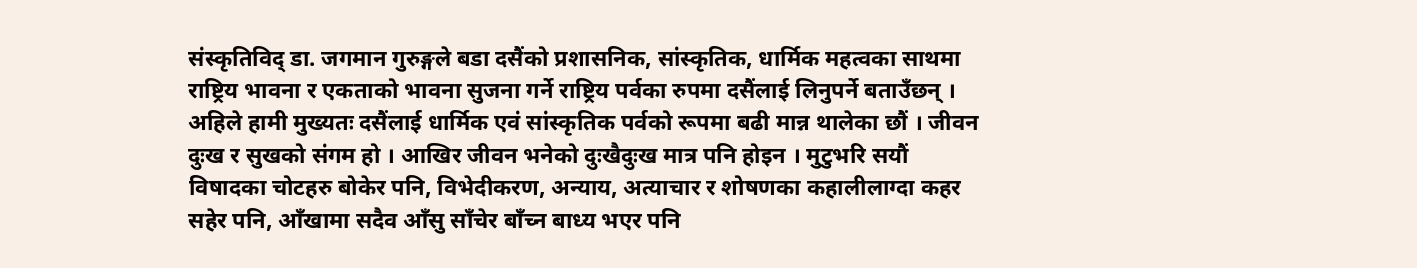संस्कृतिविद् डा. जगमान गुरुङ्गले बडा दसैंको प्रशासनिक, सांस्कृतिक, धार्मिक महत्वका साथमा राष्ट्रिय भावना र एकताको भावना सुजना गर्ने राष्ट्रिय पर्वका रुपमा दसैंलाई लिनुपर्ने बताउँछन् । अहिले हामी मुख्यतः दसैंलाई धार्मिक एवं सांस्कृतिक पर्वको रूपमा बढी मान्न थालेका छौं । जीवन दुःख र सुखको संगम हो । आखिर जीवन भनेको दुःखैदुःख मात्र पनि होइन । मुटुभरि सयौं विषादका चोटहरु बोकेर पनि, विभेदीकरण, अन्याय, अत्याचार र शोषणका कहालीलाग्दा कहर सहेर पनि, आँखामा सदैव आँसु साँचेर बाँच्न बाध्य भएर पनि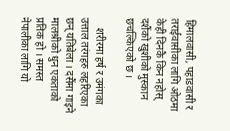हिमालवासी, पहाडवासी र तराईवासीका लागि ओठमा केही दिनकै किन नहोस् दशैंको खुशीको मुस्कान छचल्किएको छ ।

    शरीरमा हर्ष र उमंगका उत्ताल तरंगहरु लहरिएका छन् यतिबेला । दसैंमा गाइने मालश्रीको धुन एकताको प्रतिक हो । समस्त नेपालीका लागि यो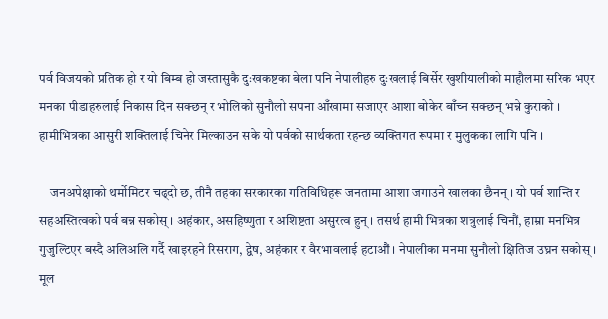पर्व विजयको प्रतिक हो र यो बिम्ब हो जस्तासुकै दुःखकष्टका बेला पनि नेपालीहरु दुःखलाई बिर्सेर खुशीयालीको माहौलमा सरिक भएर मनका पीडाहरुलाई निकास दिन सक्छन् र भोलिको सुनौलो सपना आँखामा सजाएर आशा बोकेर बाँच्न सक्छन् भन्ने कुराको । हामीभित्रका आसुरी शक्तिलाई चिनेर मिल्काउन सके यो पर्वको सार्थकता रहन्छ व्यक्तिगत रूपमा र मुलुकका लागि पनि ।

    जनअपेक्षाको थर्मोमिटर चढ्दो छ, तीनै तहका सरकारका गतिविधिहरू जनतामा आशा जगाउने खालका छैनन् । यो पर्व शान्ति र सहअस्तित्वको पर्व बन्न सकोस् । अहंकार, असहिष्णुता र अशिष्टता असुरत्व हुन् । तसर्थ हामी भित्रका शत्रुलाई चिनौं, हाम्रा मनभित्र गुजुल्टिएर बस्दै अलिअलि गर्दै खाइरहने रिसराग, द्वेष, अहंकार र वैरभावलाई हटाऔं । नेपालीका मनमा सुनौलो क्षितिज उघ्रन सकोस् । मूल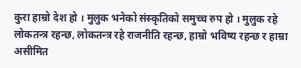कुरा हाम्रो देश हो । मुलुक भनेको संस्कृतिको समुच्च रुप हो । मुलुक रहे लोकतन्त्र रहन्छ, लोकतन्त्र रहे राजनीति रहन्छ, हाम्रो भविष्य रहन्छ र हाम्रा असीमित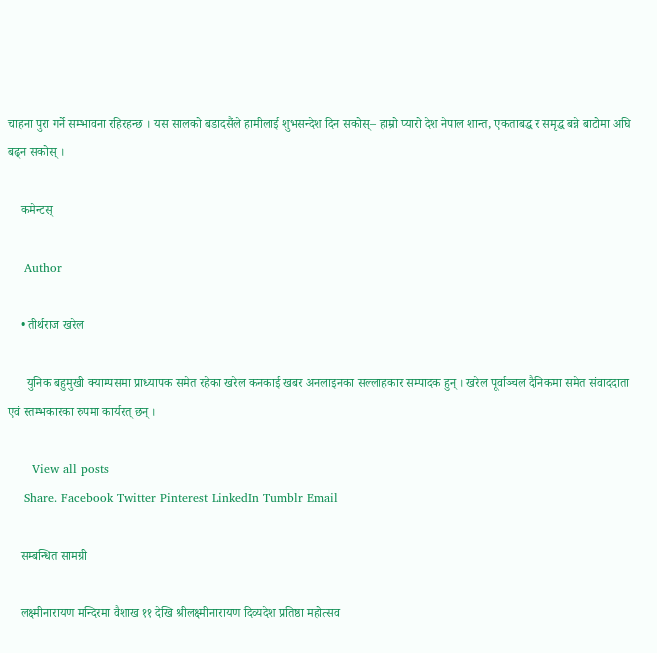चाहना पुरा गर्ने सम्भावना रहिरहन्छ । यस सालको बडादसैंले हामीलाई शुभसन्देश दिन सकोस्– हाम्रो प्यारो देश नेपाल शान्त, एकताबद्ध र समृद्ध बन्ने बाटोमा अघि बढ्न सकोस् ।

    कमेन्टस्

    Author

    • तीर्थराज खरेल

      युनिक बहुमुखी क्याम्पसमा प्राध्यापक समेत रहेका खरेल कनकाई खबर अनलाइनका सल्लाहकार सम्पादक हुन् । खरेल पूर्वाञ्चल दैनिकमा समेत संवाददाता एवं स्तम्भकारका रुपमा कार्यरत् छन् ।

      View all posts
    Share. Facebook Twitter Pinterest LinkedIn Tumblr Email

    सम्बन्धित सामग्री

    लक्ष्मीनारायण मन्दिरमा वैशाख ११ देखि श्रीलक्ष्मीनारायण दिव्यदेश प्रतिष्ठा महोत्सव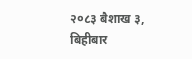२०८३ बैशाख ३, बिहीबार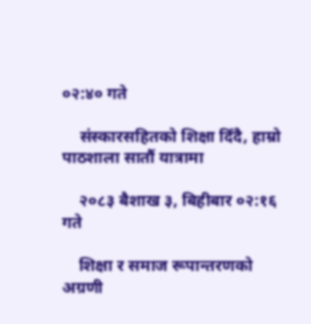०२:४० गते

    संस्कारसहितको शिक्षा दिँदै, हाम्रो पाठशाला सातौं यात्रामा

    २०८३ बैशाख ३, बिहीबार ०२:१६ गते

    शिक्षा र समाज रूपान्तरणको अग्रणी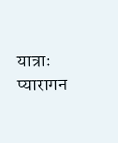यात्राः प्यारागन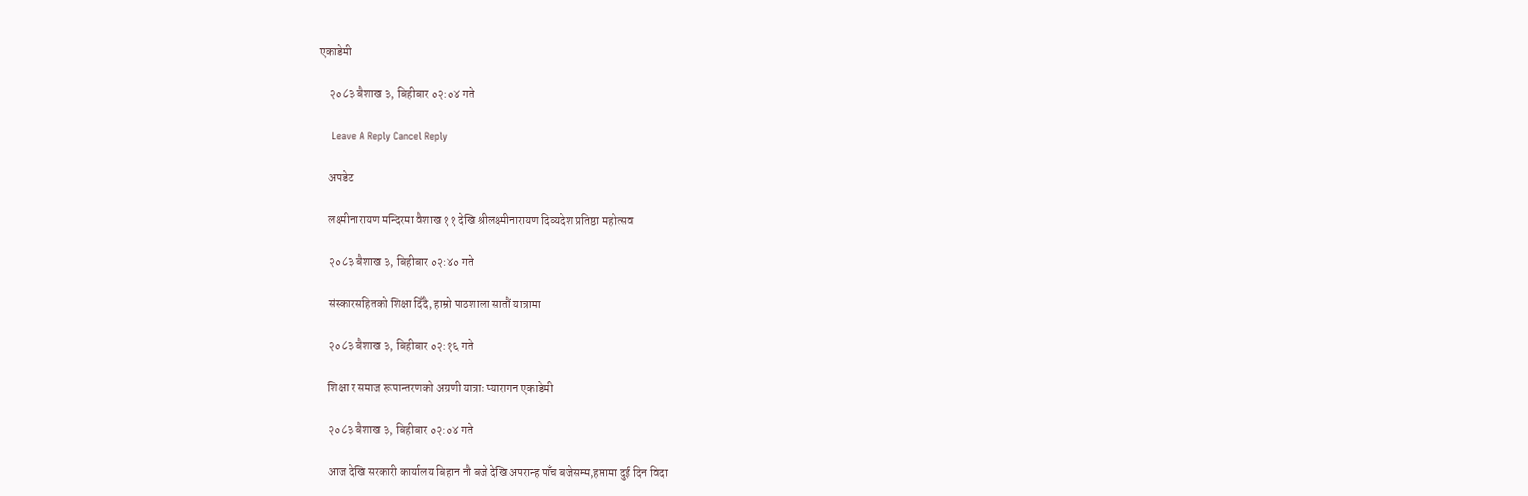एकाडेमी

    २०८३ बैशाख ३, बिहीबार ०२:०४ गते

    Leave A Reply Cancel Reply

    अपडेट

    लक्ष्मीनारायण मन्दिरमा वैशाख ११ देखि श्रीलक्ष्मीनारायण दिव्यदेश प्रतिष्ठा महोत्सव

    २०८३ बैशाख ३, बिहीबार ०२:४० गते

    संस्कारसहितको शिक्षा दिँदै, हाम्रो पाठशाला सातौं यात्रामा

    २०८३ बैशाख ३, बिहीबार ०२:१६ गते

    शिक्षा र समाज रूपान्तरणको अग्रणी यात्राः प्यारागन एकाडेमी

    २०८३ बैशाख ३, बिहीबार ०२:०४ गते

    आज देखि सरकारी कार्यालय बिहान नौ बजे देखि अपरान्ह पाँच बजेसम्म,हप्तामा दुई दिन विदा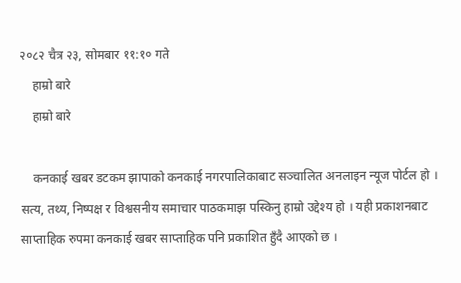२०८२ चैत्र २३, सोमबार ११:१० गते
    हाम्रो बारे
    हाम्रो बारे

    कनकाई खबर डटकम झापाको कनकाई नगरपालिकाबाट सञ्चालित अनलाइन न्यूज पोर्टल हो । सत्य, तथ्य, निष्पक्ष र विश्वसनीय समाचार पाठकमाझ पस्किनु हाम्रो उद्देश्य हो । यही प्रकाशनबाट साप्ताहिक रुपमा कनकाई खबर साप्ताहिक पनि प्रकाशित हुँदै आएको छ ।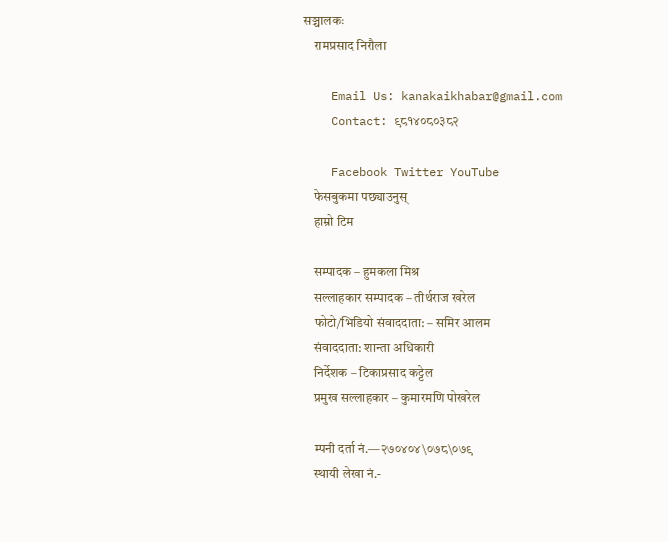सञ्चालकः
    रामप्रसाद निरौला

    Email Us: kanakaikhabar@gmail.com
    Contact: ९८१४०८०३८२

    Facebook Twitter YouTube
    फेसबुकमा पछ्याउनुस्
    हाम्रो टिम

    सम्पादक – हुमकला मिश्र
    सल्लाहकार सम्पादक – तीर्थराज खरेल
    फोटो/भिडियो संवाददाता: – समिर आलम
    संवाददाता: शान्ता अधिकारी
    निर्देशक – टिकाप्रसाद कट्टेल
    प्रमुख सल्लाहकार – कुमारमणि पोखरेल

    म्पनी दर्ता नं.—२७०४०४\०७८\०७९
    स्थायी लेखा नं.-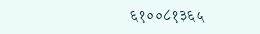६१००८१३६५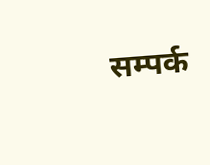सम्पर्क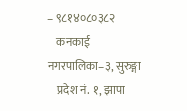– ९८१४०८०३८२
    कनकाई नगरपालिका–३, सुरुङ्गा
    प्रदेश नं. १, झापा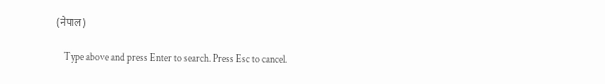(नेपाल)

    Type above and press Enter to search. Press Esc to cancel.